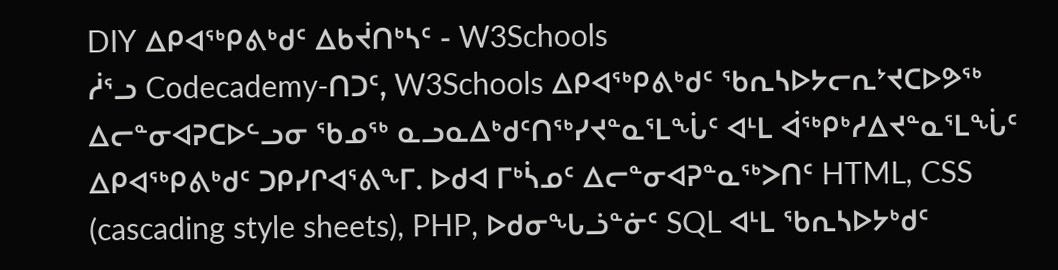DIY ᐃᑭᐊᖅᑭᕕᒃᑯᑦ ᐃᑲᔫᑎᒃᓴᑦ - W3Schools
ᓲᕐᓗ Codecademy-ᑎᑐᑦ, W3Schools ᐃᑭᐊᖅᑭᕕᒃᑯᑦ ᖃᕆᓴᐅᔭᓕᕆᔾᔪᑕᐅᕗᖅ ᐃᓕᓐᓂᐊᕈᑕᐅᓪᓗᓂ ᖃᓄᖅ ᓇᓗᓇᐃᒃᑯᑦᑎᖅᓯᔪᓐᓇᕐᒪᖔᑦ ᐊᒻᒪ ᐋᖅᑭᒃᓱᐃᔪᓐᓇᕐᒪᖔᑦ ᐃᑭᐊᖅᑭᕕᒃᑯᑦ ᑐᑭᓯᒋᐊᕐᕕᖕᒥ. ᐅᑯᐊ ᒥᒃᓵᓄᑦ ᐃᓕᓐᓂᐊᕈᓐᓇᖅᐳᑎᑦ HTML, CSS (cascading style sheets), PHP, ᐅᑯᓂᖓᓘᓐᓃᑦ SQL ᐊᒻᒪ ᖃᕆᓴᐅᔭᒃᑯᑦ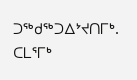ᑐᖅᑯᖅᑐᐃᔾᔪᑎᒥᒃ.
ᑕᒪᕐᒥᒃ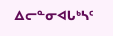ᐃᓕᓐᓂᐊᒐᒃᓴᑦ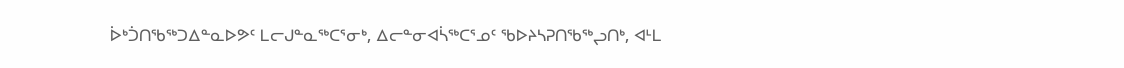ᐆᒃᑑᑎᖃᖅᑐᐃᓐᓇᐅᕗᑦ ᒪᓕᒍᓐᓇᖅᑕᕐᓂᒃ, ᐃᓕᓐᓂᐊᓵᖅᑕᕐᓄᑦ ᖃᐅᔨᓴᕈᑎᖃᖅᖢᑎᒃ, ᐊᒻᒪ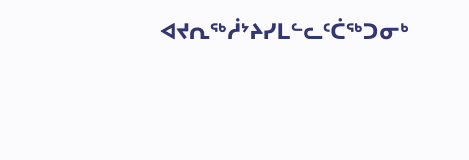ᐊᔪᕆᖅᓲᔾᔨᓯᒪᓪᓚᑦᑖᖅᑐᓂᒃ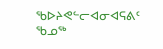ᖃᐅᔨᕙᓪᓕᐊᓂᐊᕋᕕᑦ ᖃᓄᖅ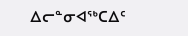ᐃᓕᓐᓂᐊᖅᑕᐃᑦ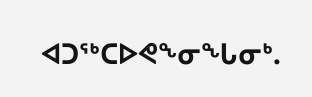ᐊᑐᖅᑕᐅᕙᖕᓂᖓᓂᒃ.